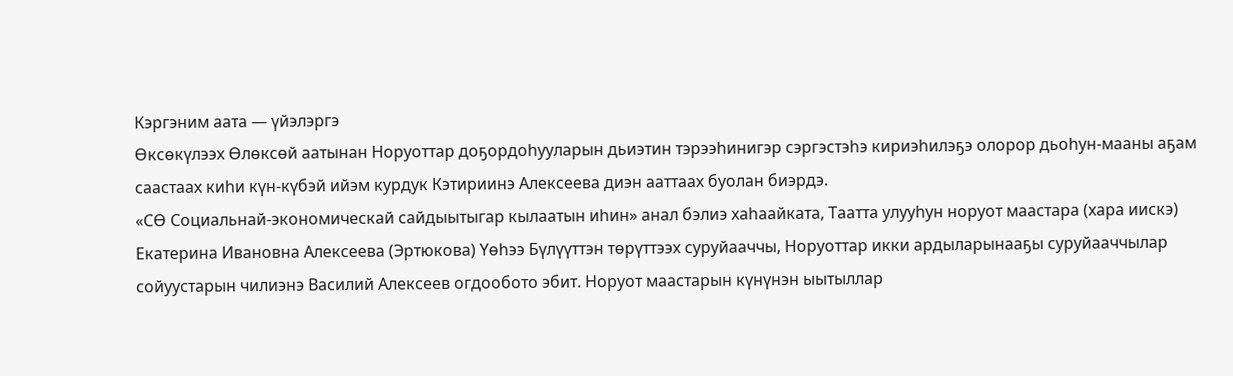Кэргэним аата — үйэлэргэ
Өксөкүлээх Өлөксөй аатынан Норуоттар доҕордоһууларын дьиэтин тэрээһинигэр сэргэстэһэ кириэһилэҕэ олорор дьоһун-мааны аҕам саастаах киһи күн-күбэй ийэм курдук Кэтириинэ Алексеева диэн ааттаах буолан биэрдэ.
«СӨ Социальнай-экономическай сайдыытыгар кылаатын иһин» анал бэлиэ хаһаайката, Таатта улууһун норуот маастара (хара иискэ) Екатерина Ивановна Алексеева (Эртюкова) Үөһээ Бүлүүттэн төрүттээх суруйааччы, Норуоттар икки ардыларынааҕы суруйааччылар сойуустарын чилиэнэ Василий Алексеев огдообото эбит. Норуот маастарын күнүнэн ыытыллар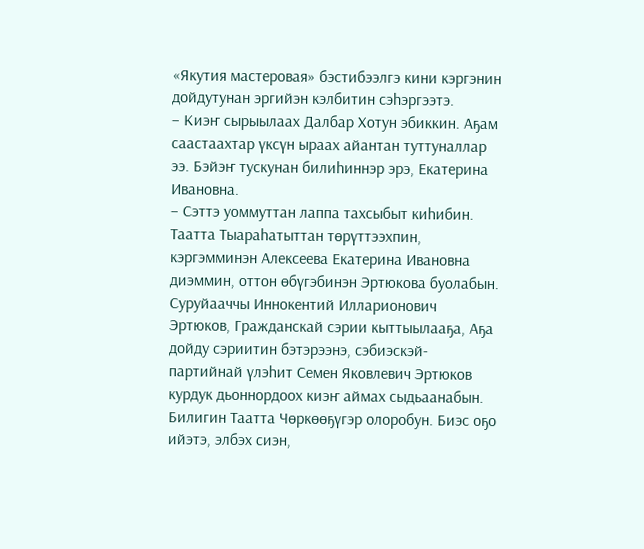«Якутия мастеровая» бэстибээлгэ кини кэргэнин дойдутунан эргийэн кэлбитин сэһэргээтэ.
– Киэҥ сырыылаах Далбар Хотун эбиккин. Аҕам саастаахтар үксүн ыраах айантан туттуналлар ээ. Бэйэҥ тускунан билиһиннэр эрэ, Екатерина Ивановна.
– Сэттэ уоммуттан лаппа тахсыбыт киһибин. Таатта Тыараһатыттан төрүттээхпин, кэргэмминэн Алексеева Екатерина Ивановна диэммин, оттон өбүгэбинэн Эртюкова буолабын. Суруйааччы Иннокентий Илларионович Эртюков, Гражданскай сэрии кыттыылааҕа, Аҕа дойду сэриитин бэтэрээнэ, сэбиэскэй-партийнай үлэһит Семен Яковлевич Эртюков курдук дьоннордоох киэҥ аймах сыдьаанабын.
Билигин Таатта Чөркөөҕүгэр олоробун. Биэс оҕо ийэтэ, элбэх сиэн,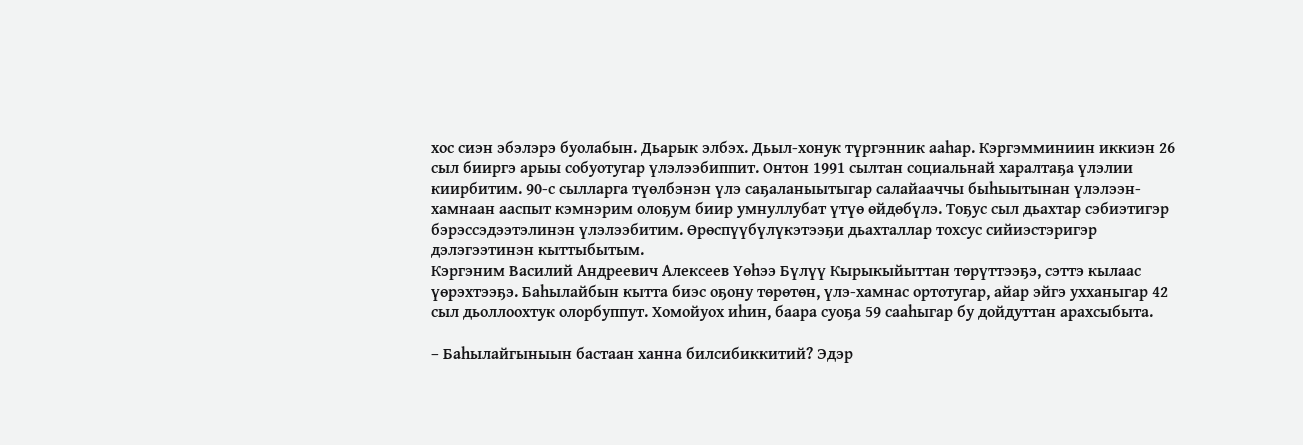хос сиэн эбэлэрэ буолабын. Дьарык элбэх. Дьыл-хонук түргэнник ааһар. Кэргэмминиин иккиэн 26 сыл бииргэ арыы собуотугар үлэлээбиппит. Онтон 1991 сылтан социальнай харалтаҕа үлэлии киирбитим. 90-с сылларга түөлбэнэн үлэ саҕаланыытыгар салайааччы быһыытынан үлэлээн-хамнаан ааспыт кэмнэрим олоҕум биир умнуллубат үтүө өйдөбүлэ. Тоҕус сыл дьахтар сэбиэтигэр бэрэссэдээтэлинэн үлэлээбитим. Өрөспүүбүлүкэтээҕи дьахталлар тохсус сийиэстэригэр дэлэгээтинэн кыттыбытым.
Кэргэним Василий Андреевич Алексеев Үөһээ Бүлүү Кырыкыйыттан төрүттээҕэ, сэттэ кылаас үөрэхтээҕэ. Баһылайбын кытта биэс оҕону төрөтөн, үлэ-хамнас ортотугар, айар эйгэ ухханыгар 42 сыл дьоллоохтук олорбуппут. Хомойуох иһин, баара суоҕа 59 сааһыгар бу дойдуттан арахсыбыта.

– Баһылайгыныын бастаан ханна билсибиккитий? Эдэр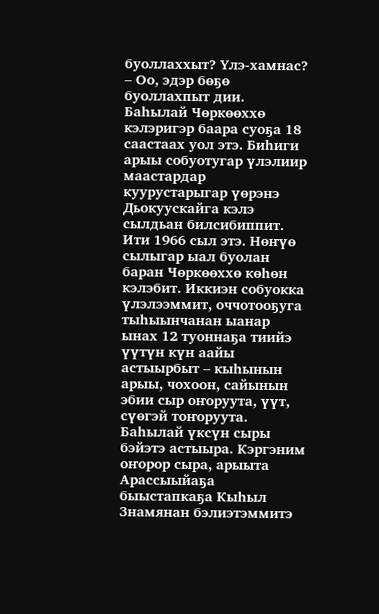буоллаххыт? Үлэ-хамнас?
– Оо, эдэр бөҕө буоллахпыт дии. Баһылай Чөркөөххө кэлэригэр баара суоҕа 18 саастаах уол этэ. Биһиги арыы собуотугар үлэлиир маастардар куурустарыгар үөрэнэ Дьокуускайга кэлэ сылдьан билсибиппит. Ити 1966 сыл этэ. Нөҥүө сылыгар ыал буолан баран Чөркөөххө көһөн кэлэбит. Иккиэн собуокка үлэлээммит, оччотооҕуга тыһыынчанан ыанар ынах 12 туоннаҕа тиийэ үүтүн күн аайы астыырбыт – кыһынын арыы, чохоон, сайынын эбии сыр оҥоруута, үүт, сүөгэй тоҥоруута. Баһылай үксүн сыры бэйэтэ астыыра. Кэргэним оҥорор сыра, арыыта Арассыыйаҕа быыстапкаҕа Кыһыл Знамянан бэлиэтэммитэ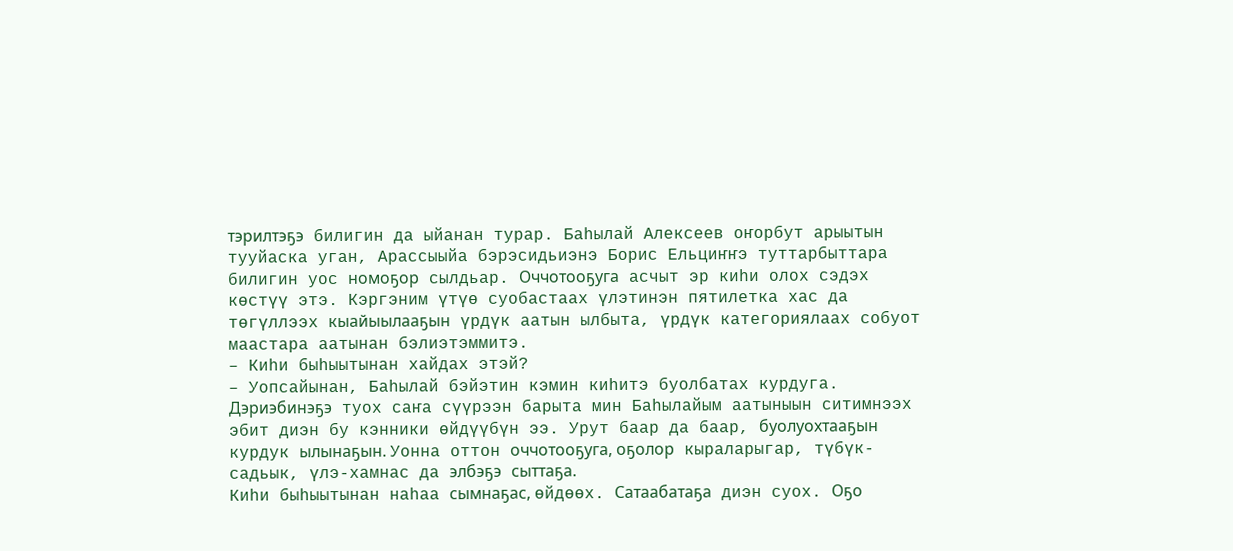тэрилтэҕэ билигин да ыйанан турар. Баһылай Алексеев оҥорбут арыытын тууйаска уган, Арассыыйа бэрэсидьиэнэ Борис Ельциҥҥэ туттарбыттара билигин уос номоҕор сылдьар. Оччотооҕуга асчыт эр киһи олох сэдэх көстүү этэ. Кэргэним үтүө суобастаах үлэтинэн пятилетка хас да төгүллээх кыайыылааҕын үрдүк аатын ылбыта, үрдүк категориялаах собуот маастара аатынан бэлиэтэммитэ.
– Киһи быһыытынан хайдах этэй?
– Уопсайынан, Баһылай бэйэтин кэмин киһитэ буолбатах курдуга. Дэриэбинэҕэ туох саҥа сүүрээн барыта мин Баһылайым аатыныын ситимнээх эбит диэн бу кэнники өйдүүбүн ээ. Урут баар да баар, буолуохтааҕын курдук ылынаҕын. Уонна оттон оччотооҕуга, оҕолор кыраларыгар, түбүк-садьык, үлэ-хамнас да элбэҕэ сыттаҕа.
Киһи быһыытынан наһаа сымнаҕас, өйдөөх. Сатаабатаҕа диэн суох. Оҕо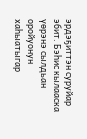эрдэҕиттэн суруйар эбит. Бэһис кылааска үөрэнэ сылдьан оройуонун хаһыатыгар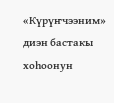«Күрүҥчээним» диэн бастакы хоһоонун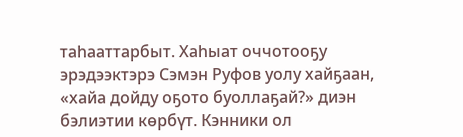таһааттарбыт. Хаһыат оччотооҕу эрэдээктэрэ Сэмэн Руфов уолу хайҕаан, «хайа дойду оҕото буоллаҕай?» диэн бэлиэтии көрбүт. Кэнники ол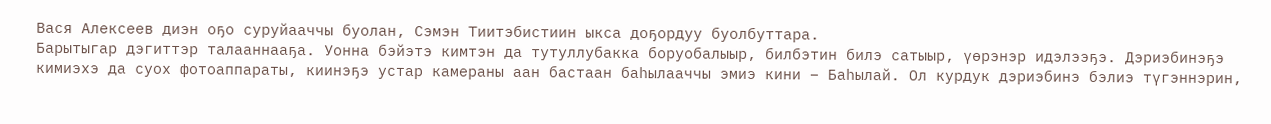Вася Алексеев диэн оҕо суруйааччы буолан, Сэмэн Тиитэбистиин ыкса доҕордуу буолбуттара.
Барытыгар дэгиттэр талааннааҕа. Уонна бэйэтэ кимтэн да тутуллубакка боруобалыыр, билбэтин билэ сатыыр, үөрэнэр идэлээҕэ. Дэриэбинэҕэ кимиэхэ да суох фотоаппараты, киинэҕэ устар камераны аан бастаан баһылааччы эмиэ кини – Баһылай. Ол курдук дэриэбинэ бэлиэ түгэннэрин,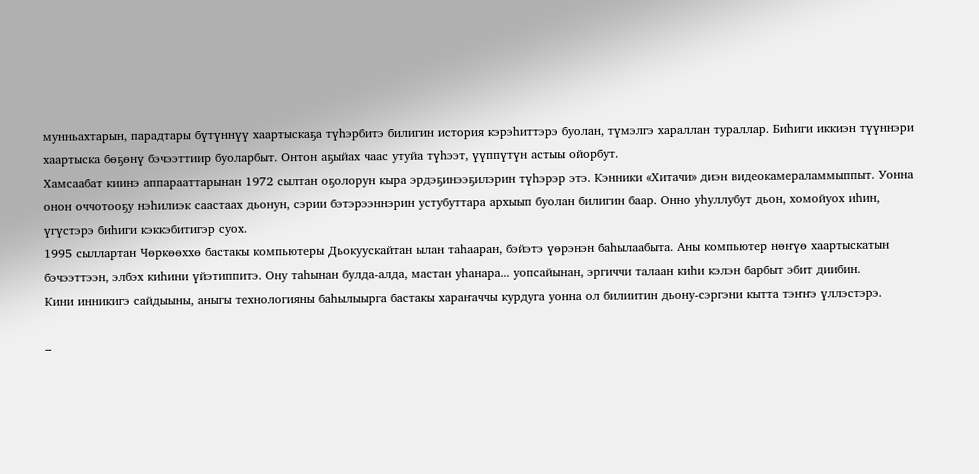мунньахтарын, парадтары бүтүннүү хаартыскаҕа түһэрбитэ билигин история кэрэһиттэрэ буолан, түмэлгэ хараллан тураллар. Биһиги иккиэн түүннэри хаартыска бөҕөнү бэчээттиир буоларбыт. Онтон аҕыйах чаас утуйа түһээт, үүппүтүн астыы ойорбут.
Хамсаабат киинэ аппарааттарынан 1972 сылтан оҕолорун кыра эрдэҕинээҕилэрин түһэрэр этэ. Кэнники «Хитачи» диэн видеокамераламмыппыт. Уонна онон оччотооҕу нэһилиэк саастаах дьонун, сэрии бэтэрээннэрин устубуттара архыып буолан билигин баар. Онно уһуллубут дьон, хомойуох иһин, үгүстэрэ биһиги кэккэбитигэр суох.
1995 сыллартан Чөркөөххө бастакы компьютеры Дьокуускайтан ылан таһааран, бэйэтэ үөрэнэн баһылаабыта. Аны компьютер нөҥүө хаартыскатын бэчээттээн, элбэх киһини үйэтиппитэ. Ону таһынан булда-алда, мастан уһанара... уопсайынан, эргиччи талаан киһи кэлэн барбыт эбит диибин.
Кини инникигэ сайдыыны, аныгы технологияны баһылыырга бастакы хараҥаччы курдуга уонна ол билиитин дьону-сэргэни кытта тэҥҥэ үллэстэрэ.

–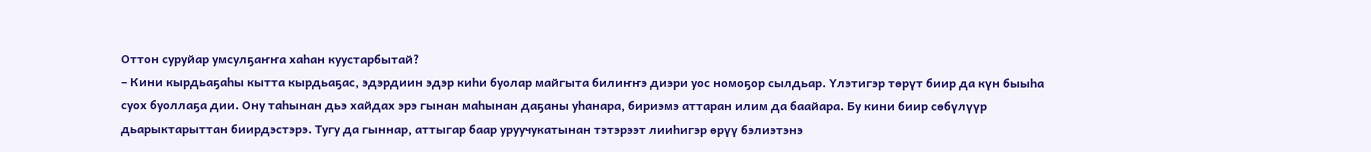Оттон суруйар умсулҕаҥҥа хаһан куустарбытай?
– Кини кырдьаҕаһы кытта кырдьаҕас, эдэрдиин эдэр киһи буолар майгыта билиҥҥэ диэри уос номоҕор сылдьар. Үлэтигэр төрүт биир да күн быыһа суох буоллаҕа дии. Ону таһынан дьэ хайдах эрэ гынан маһынан даҕаны уһанара, бириэмэ аттаран илим да баайара. Бу кини биир сөбүлүүр дьарыктарыттан биирдэстэрэ. Тугу да гыннар, аттыгар баар уруучукатынан тэтэрээт лииһигэр өрүү бэлиэтэнэ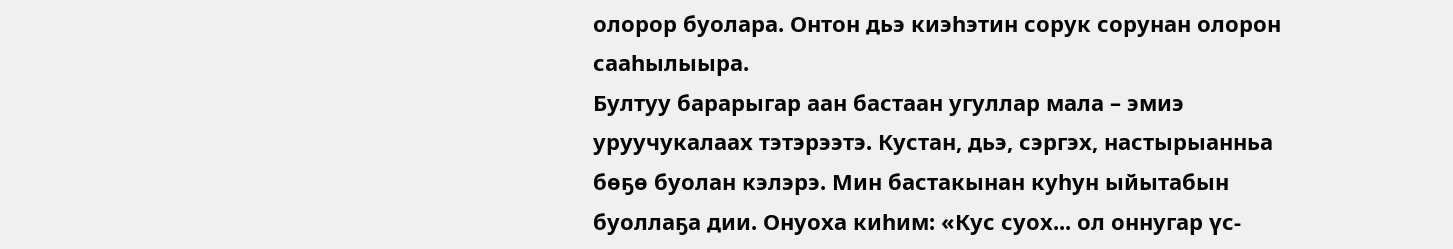олорор буолара. Онтон дьэ киэһэтин сорук сорунан олорон сааһылыыра.
Бултуу барарыгар аан бастаан угуллар мала – эмиэ уруучукалаах тэтэрээтэ. Кустан, дьэ, сэргэх, настырыанньа бөҕө буолан кэлэрэ. Мин бастакынан куһун ыйытабын буоллаҕа дии. Онуоха киһим: «Кус суох... ол оннугар үс-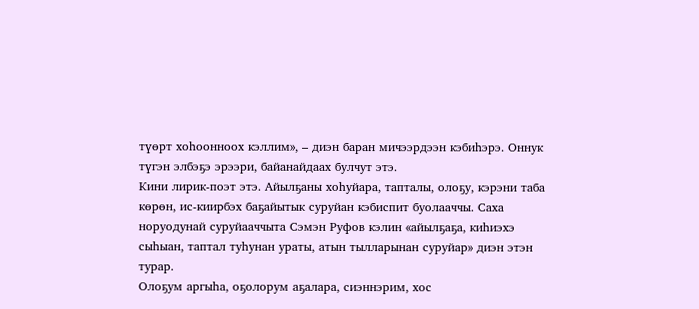түөрт хоһоонноох кэллим», – диэн баран мичээрдээн кэбиһэрэ. Оннук түгэн элбэҕэ эрээри, байанайдаах булчут этэ.
Кини лирик-поэт этэ. Айылҕаны хоһуйара, тапталы, олоҕу, кэрэни таба көрөн, ис-киирбэх баҕайытык суруйан кэбиспит буолааччы. Саха норуодунай суруйааччыта Сэмэн Руфов кэлин «айылҕаҕа, киһиэхэ сыһыан, таптал туһунан ураты, атын тылларынан суруйар» диэн этэн турар.
Олоҕум аргыһа, оҕолорум аҕалара, сиэннэрим, хос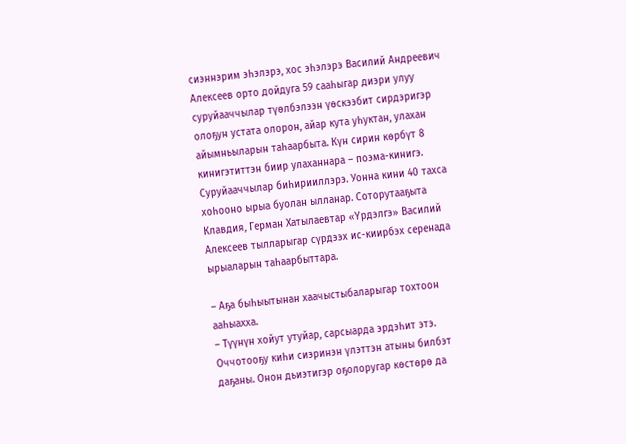сиэннэрим эһэлэрэ, хос эһэлэрэ Василий Андреевич Алексеев орто дойдуга 59 сааһыгар диэри улуу суруйааччылар түөлбэлээн үөскээбит сирдэригэр олоҕун устата олорон, айар кута уһуктан, улахан айымньыларын таһаарбыта. Күн сирин көрбүт 8 кинигэтиттэн биир улаханнара – поэма-кинигэ. Суруйааччылар биһирииллэрэ. Уонна кини 40 тахса хоһооно ырыа буолан ылланар. Соторутааҕыта Клавдия, Герман Хатылаевтар «Үрдэлгэ» Василий Алексеев тылларыгар сүрдээх ис-киирбэх серенада ырыаларын таһаарбыттара.

– Аҕа быһыытынан хаачыстыбаларыгар тохтоон ааһыахха.
– Түүнүн хойут утуйар, сарсыарда эрдэһит этэ. Оччотооҕу киһи сиэринэн үлэттэн атыны билбэт даҕаны. Онон дьиэтигэр оҕолоругар көстөрө да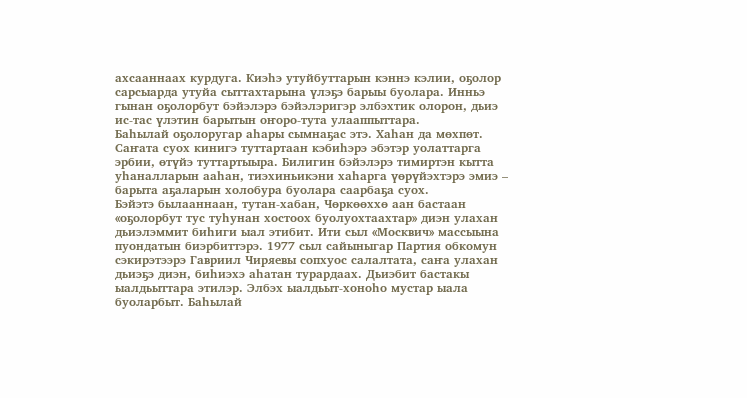ахсааннаах курдуга. Киэһэ утуйбуттарын кэннэ кэлии, оҕолор сарсыарда утуйа сыттахтарына үлэҕэ барыы буолара. Инньэ гынан оҕолорбут бэйэлэрэ бэйэлэригэр элбэхтик олорон, дьиэ ис-тас үлэтин барытын оҥоро-тута улааппыттара.
Баһылай оҕолоругар аһары сымнаҕас этэ. Хаһан да мөхпөт. Саҥата суох кинигэ туттартаан кэбиһэрэ эбэтэр уолаттарга эрбии, өтүйэ туттартыыра. Билигин бэйэлэрэ тимиртэн кытта уһаналларын ааһан, тиэхиньикэни хаһарга үөрүйэхтэрэ эмиэ – барыта аҕаларын холобура буолара саарбаҕа суох.
Бэйэтэ былааннаан, тутан-хабан, Чөркөөххө аан бастаан «оҕолорбут тус туһунан хостоох буолуохтаахтар» диэн улахан дьиэлэммит биһиги ыал этибит. Ити сыл «Москвич» массыына пуондатын биэрбиттэрэ. 1977 сыл сайыныгар Партия обкомун сэкирэтээрэ Гавриил Чиряевы сопхуос салалтата, саҥа улахан дьиэҕэ диэн, биһиэхэ аһатан турардаах. Дьиэбит бастакы ыалдьыттара этилэр. Элбэх ыалдьыт-хоноһо мустар ыала буоларбыт. Баһылай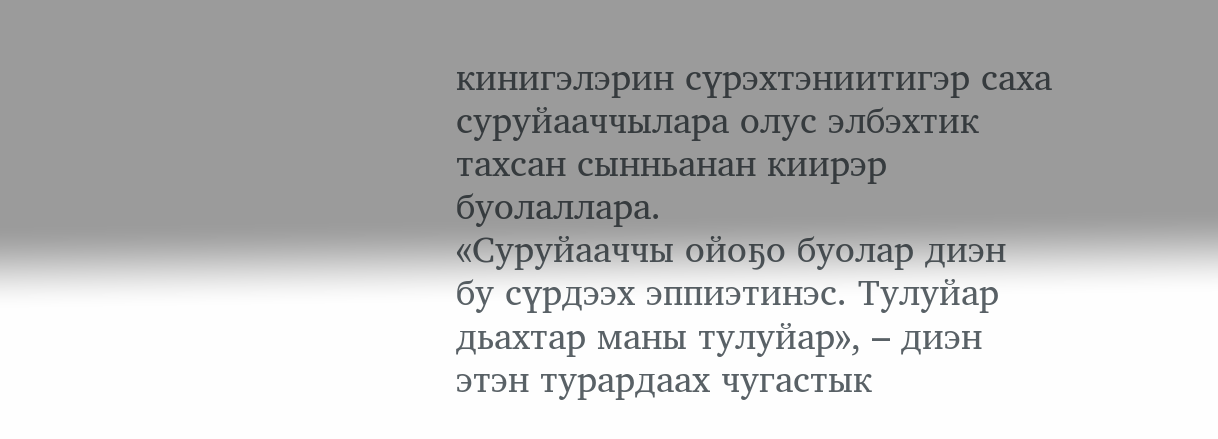кинигэлэрин сүрэхтэниитигэр саха суруйааччылара олус элбэхтик тахсан сынньанан киирэр буолаллара.
«Суруйааччы ойоҕо буолар диэн бу сүрдээх эппиэтинэс. Тулуйар дьахтар маны тулуйар», – диэн этэн турардаах чугастык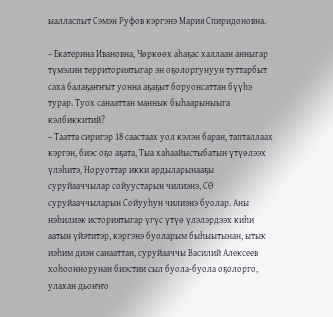ыалласпыт Сэмэн Руфов кэргэнэ Мария Спиридоновна.

– Екатерина Ивановна, Чөркөөх аһаҕас халлаан анныгар түмэлин территориятыгар эн оҕолоргунуун туттарбыт саха балаҕаҥҥыт уонна аҕаҕыт боруонсаттан бүүһэ турар. Туох санааттан маннык быһаарыныыга кэлбиккитий?
– Таатта сиригэр 18 саастаах уол кэлэн баран, тапталлаах кэргэн, биэс оҕо аҕата, Тыа хаһаайыстыбатын үтүөлээх үлэһитэ, Норуоттар икки ардыларынааҕы суруйааччылар сойуустарын чилиэнэ, СӨ суруйааччыларын Сойууһун чилиэнэ буолар. Аны нэһилиэк историятыгар үгүс үтүө үлэлэрдээх киһи аатын үйэтитэр, кэргэнэ буоларым быһыытынан, ытык иэһим диэн санааттан, суруйааччы Василий Алексеев хоһооннорунан биэстии сыл буола-буола оҕолорго, улахан дьоҥҥо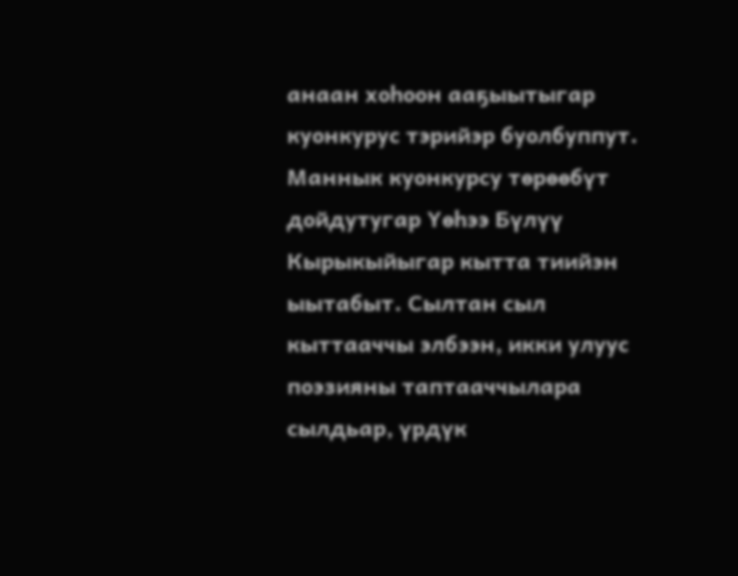анаан хоһоон ааҕыытыгар куонкурус тэрийэр буолбуппут. Маннык куонкурсу төрөөбүт дойдутугар Үөһээ Бүлүү Кырыкыйыгар кытта тиийэн ыытабыт. Сылтан сыл кыттааччы элбээн, икки улуус поэзияны таптааччылара сылдьар, үрдүк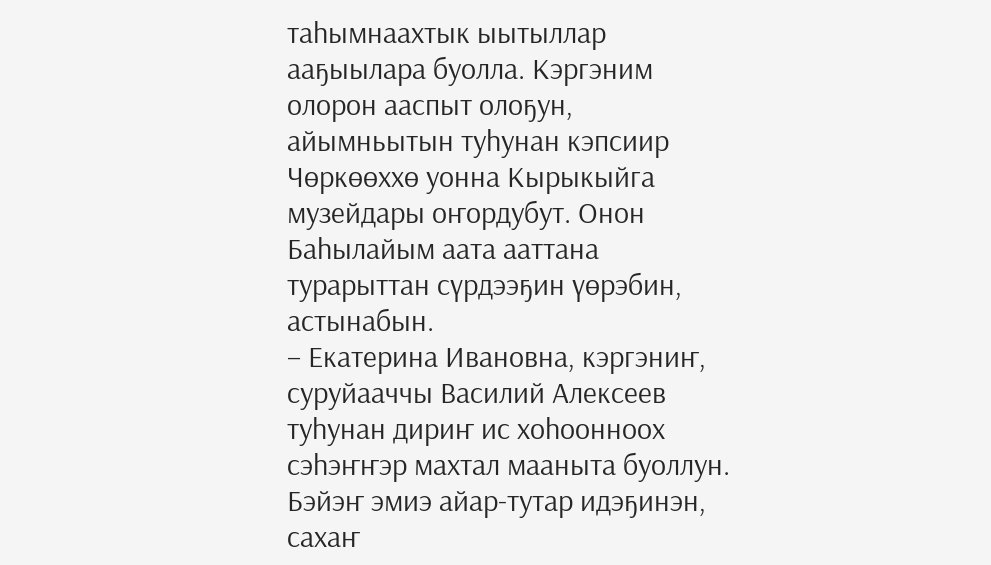таһымнаахтык ыытыллар ааҕыылара буолла. Кэргэним олорон ааспыт олоҕун, айымньытын туһунан кэпсиир Чөркөөххө уонна Кырыкыйга музейдары оҥордубут. Онон Баһылайым аата ааттана турарыттан сүрдээҕин үөрэбин, астынабын.
– Екатерина Ивановна, кэргэниҥ, суруйааччы Василий Алексеев туһунан дириҥ ис хоһоонноох сэһэҥҥэр махтал мааныта буоллун. Бэйэҥ эмиэ айар-тутар идэҕинэн, сахаҥ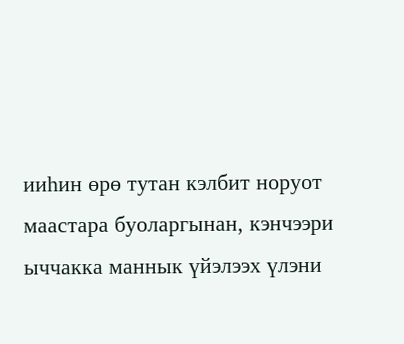ииһин өрө тутан кэлбит норуот маастара буоларгынан, кэнчээри ыччакка маннык үйэлээх үлэни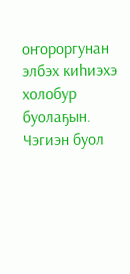оҥороргунан элбэх киһиэхэ холобур буолаҕын.
Чэгиэн буол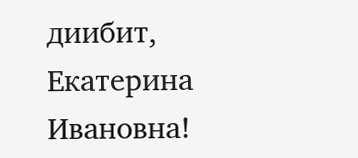диибит, Екатерина Ивановна!